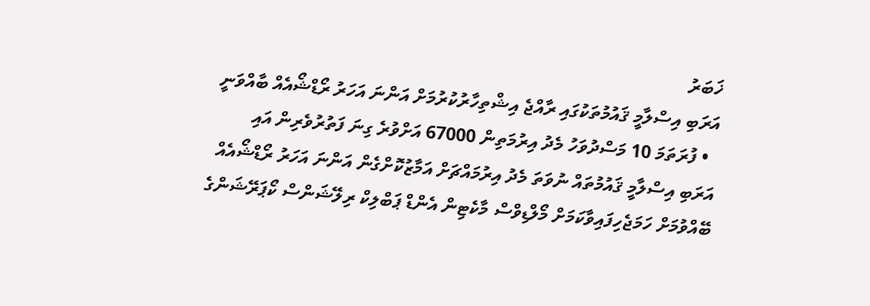ޚަބަރު
އަރަބި އިސްލާމީ ޤައުމުތަކުގައި ރާއްޖެ އިޝްތިހާރުކުރުމަށް އަންނަ އަހަރު ރޯޑްޝޯއެއް ބާއްވަނީ
  • ފުރަތަމަ 10 މަސްދުވަހު މެދު އިރުމަތިން 67000 އަށްވުރެ ގިނަ ފަތުރުވެރިން އައި
އަރަބި އިސްލާމީ ޤައުމުތައް ނުވަތަ މެދު އިރުމައްޗަށް އަމާޒުކޮށްގެން އަންނަ އަހަރު ރޯޑްޝޯއެއް ބޭއްވުމަށް ހަމަޖެހިފައިވާކަމަށް މޯލްޑިވްސް މާކެޓިން އެންޑް ޕަބްލިކް ރިލޭޝަންސް ކޯޕަރޭޝަންގެ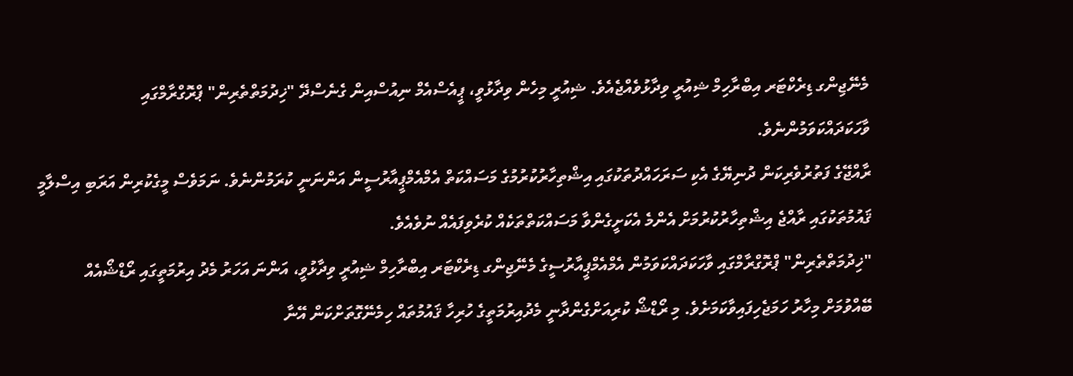މެނޭޖިންގ ޑިރެކްޓަރ އިބްރާހިމް ޝިއުރީ ވިދާޅުވެއްޖެއެވެ. ޝިއުރީ މިހެން ވިދާޅުވީ، ޕީއެސްއެމް ނިއުސްއިން ގެނެސްދޭ "ޚިދުމަތްތެރިން" ޕްރޮގްރާމްގައި ވާހަކަދައްކަވަމުންނެވެ.
ރާއްޖޭގެ ފަތުރުވެރިކަން ދުނިޔޭގެ އެކި ސަރަހައްދުތަކުގައި އިޝްތިހާރުކުރުމުގެ މަސައްކަތް އެމްއެމްޕީއާރުސީން އަންނަނީ ކުރަމުންނެވެ. ނަމަވެސް މީގެކުރިން އަރަބި އިސްލާމީ ޤައުމުތަކުގައި ރާއްޖެ އިޝްތިހާރުކުރުމަށް އެންމެ އެކަށީގެންވާ މަސައްކަތްތަކެއް ކުރެވިފައެއް ނުވެއެވެ.
"ޚިދުމަތްތެރިން" ޕްރޮގްރާމްގައި ވާހަކަދައްކަވަމުން އެމްއެމްޕީއާރުސީގެ މެނޭޖިންގ ޑިރެކްޓަރ އިބްރާހިމް ޝިއުރީ ވިދާޅުވީ، އަންނަ އަހަރު މެދު އިރުމަތީގައި ރޯޑްޝޯއެއް ބޭއްވުމަށް މިހާރު ހަމަޖެހިފައިވާކަމަށެވެ. މި ރޯޑްޝޯ ކުރިއަށްގެންދާނީ މެދުއިރުމަތީގެ ހުރިހާ ޤައުމުތައް ހިމެނޭގޮތަށްކަން އޭނާ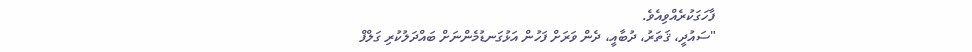ފާހަގަކުރެއްވިއެވެ.
"ސައުދީ، ޤަތަރު، ދުބާއީ، ދެން ވަރަށް ފަހުން އަޅުގަނޑުމެންނަށް ބައްދަލުކުރި ގަލްފް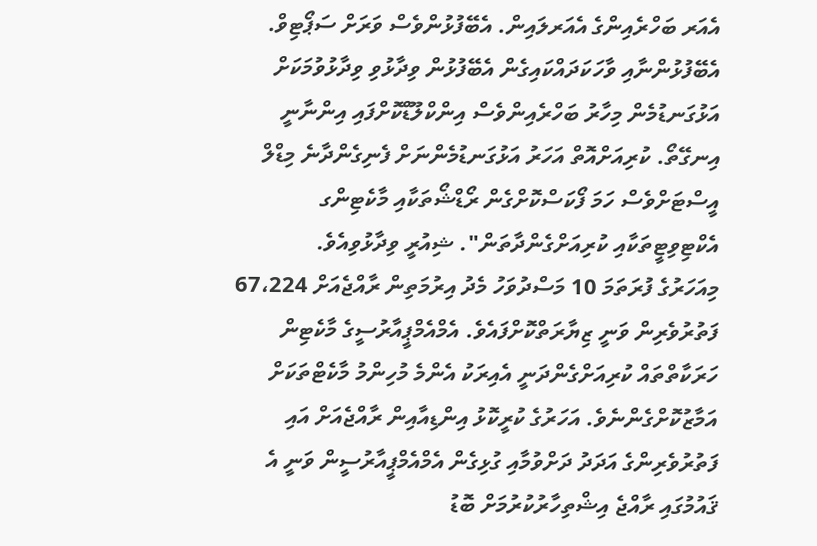އެއަރ ބަހްރެއިންގެ އެއަރލައިން. އެބޭފުޅުންވެސް ވަރަށް ސަޕޯޓިވް. އެބޭފުޅުންނާއި ވާހަކަދައްކައިގެން އެބޭފުޅުން ވިދާޅުވި ވިދާޅުވުމަކަށް އަޅުގަނޑުމެން މިހާރު ބަހްރެއިންވެސް އިންކްލޫޑްކޮށްފައި އިންނާނީ އިނގޭތޯ. ކުރިއަށްއޮތް އަހަރު އަޅުގަނޑުމެންނަށް ފެނިގެންދާނެ މިޑްލް އީސްޓަށްވެސް ހަމަ ފޯކަސްކޮށްގެން ރޯޑްޝޯތަކާއި މާކެޓިންގ އެކްޓިވިޓީތަކާއި ކުރިއަށްގެންދާތަން". ޝިއުރީ ވިދާޅުވިއެވެ.
މިއަހަރުގެ ފުރަތަމަ 10 މަސްދުވަހު މެދު އިރުމަތިން ރާއްޖެއަށް 67،224 ފަތުރުވެރިން ވަނީ ޒިޔާރަތްކޮށްފައެވެ. އެމްއެމްޕީއާރުސީގެ މާކެޓިން ހަރަކާތްތައް ކުރިއަށްގެންދަނީ އެއިރަކު އެންމެ މުހިންމު މާކެޓްތަކަށް އަމާޒުކޮށްގެންނެވެ. އަހަރުގެ ކުރީކޮޅު އިންޑިއާއިން ރާއްޖެއަށް އައި ފަތުރުވެރިންގެ އަދަދު ދަށްވުމާއި ގުޅިގެން އެމްއެމްޕީއާރުސީން ވަނީ އެ ޤައުމުގައި ރާއްޖެ އިޝްތިހާރުކުރުމަށް ބޮޑު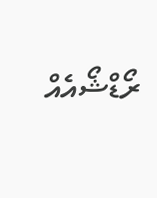ރޯޑްޝޯއެއް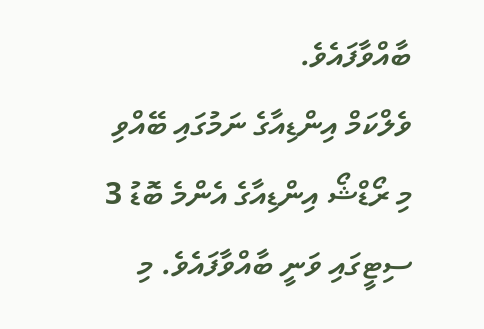ބާއްވާފައެވެ.
ވެލްކަމް އިންޑިއާގެ ނަމުގައި ބޭއްވި މި ރޯޑްޝޯ އިންޑިއާގެ އެންމެ ބޮޑު 3 ސިޓީގައި ވަނީ ބާއްވާފައެވެ. މި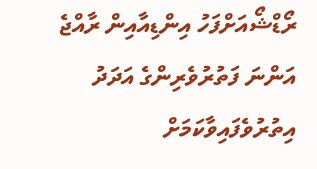ރޯޑްޝޯއަށްފަހު އިންޑިއާއިން ރާއްޖެ އަންނަ ފަތުރުވެރިންގެ އަދަދު އިތުރުވެފައިވާކަމަށް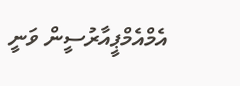އެމްއެމްޕީއާރުސީން ވަނީ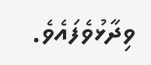ވިދާޅުވެފައެވެ.